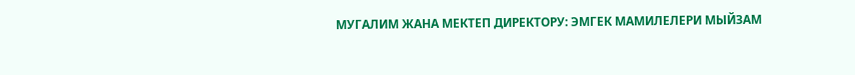МУГАЛИМ ЖАНА МЕКТЕП ДИРЕКТОРУ: ЭМГЕК МАМИЛЕЛЕРИ МЫЙЗАМ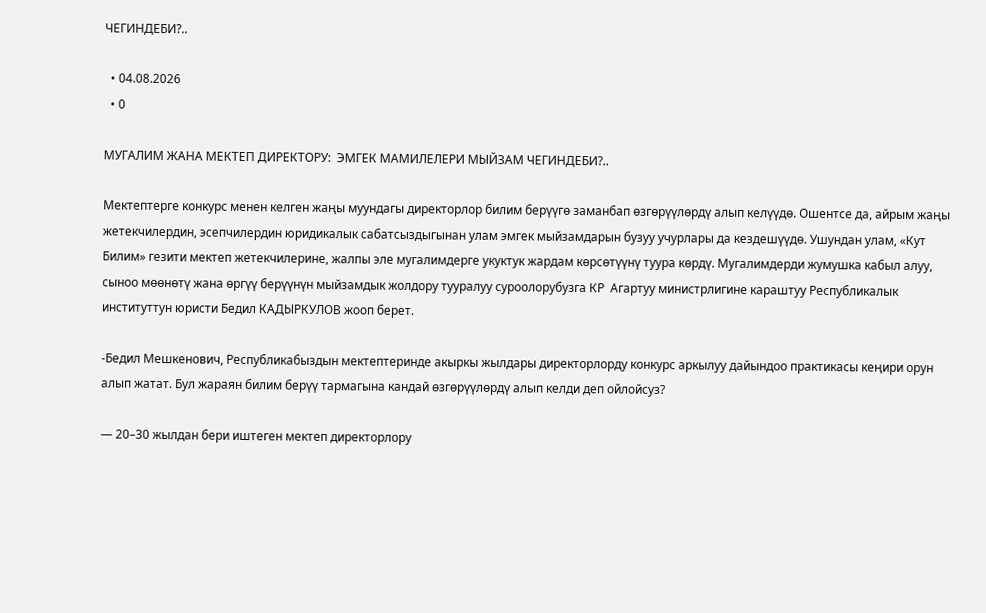ЧЕГИНДЕБИ?..

  • 04.08.2026
  • 0

МУГАЛИМ ЖАНА МЕКТЕП ДИРЕКТОРУ:  ЭМГЕК МАМИЛЕЛЕРИ МЫЙЗАМ ЧЕГИНДЕБИ?..

Мектептерге конкурс менен келген жаңы муундагы директорлор билим берүүгө заманбап өзгөрүүлөрдү алып келүүдө. Ошентсе да, айрым жаңы жетекчилердин, эсепчилердин юридикалык сабатсыздыгынан улам эмгек мыйзамдарын бузуу учурлары да кездешүүдө. Ушундан улам, «Кут Билим» гезити мектеп жетекчилерине, жалпы эле мугалимдерге укуктук жардам көрсөтүүнү туура көрдү. Мугалимдерди жумушка кабыл алуу, сыноо мөөнөтү жана өргүү берүүнүн мыйзамдык жолдору тууралуу суроолорубузга КР  Агартуу министрлигине караштуу Республикалык институттун юристи Бедил КАДЫРКУЛОВ жооп берет.

-Бедил Мешкенович, Республикабыздын мектептеринде акыркы жылдары директорлорду конкурс аркылуу дайындоо практикасы кеңири орун алып жатат. Бул жараян билим берүү тармагына кандай өзгөрүүлөрдү алып келди деп ойлойсуз?

— 20–30 жылдан бери иштеген мектеп директорлору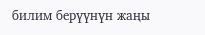билим берүүнүн жаңы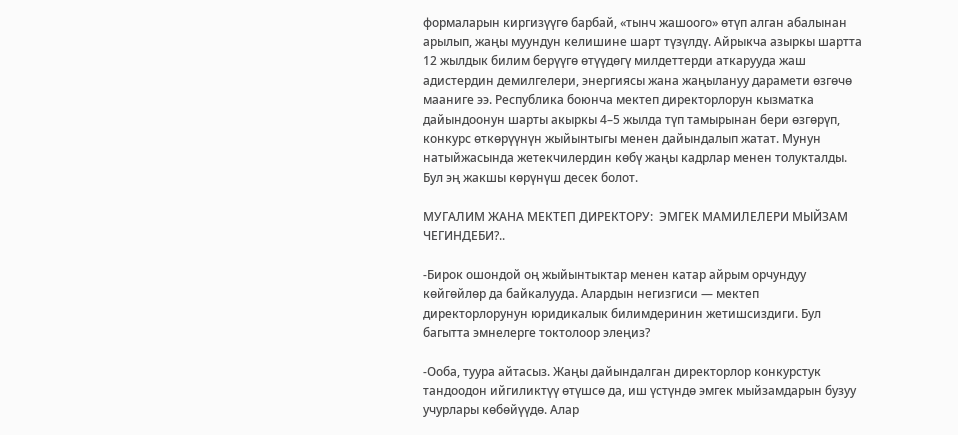формаларын киргизүүгө барбай, «тынч жашоого» өтүп алган абалынан арылып, жаңы муундун келишине шарт түзүлдү. Айрыкча азыркы шартта 12 жылдык билим берүүгө өтүүдөгү милдеттерди аткарууда жаш адистердин демилгелери, энергиясы жана жаңылануу дарамети өзгөчө мааниге ээ. Республика боюнча мектеп директорлорун кызматка дайындоонун шарты акыркы 4–5 жылда түп тамырынан бери өзгөрүп, конкурс өткөрүүнүн жыйынтыгы менен дайындалып жатат. Мунун натыйжасында жетекчилердин көбү жаңы кадрлар менен толукталды. Бул эң жакшы көрүнүш десек болот.

МУГАЛИМ ЖАНА МЕКТЕП ДИРЕКТОРУ:  ЭМГЕК МАМИЛЕЛЕРИ МЫЙЗАМ ЧЕГИНДЕБИ?..

-Бирок ошондой оң жыйынтыктар менен катар айрым орчундуу көйгөйлөр да байкалууда. Алардын негизгиси — мектеп директорлорунун юридикалык билимдеринин жетишсиздиги. Бул багытта эмнелерге токтолоор элеңиз?

-Ооба, туура айтасыз. Жаңы дайындалган директорлор конкурстук тандоодон ийгиликтүү өтүшсө да, иш үстүндө эмгек мыйзамдарын бузуу учурлары көбөйүүдө. Алар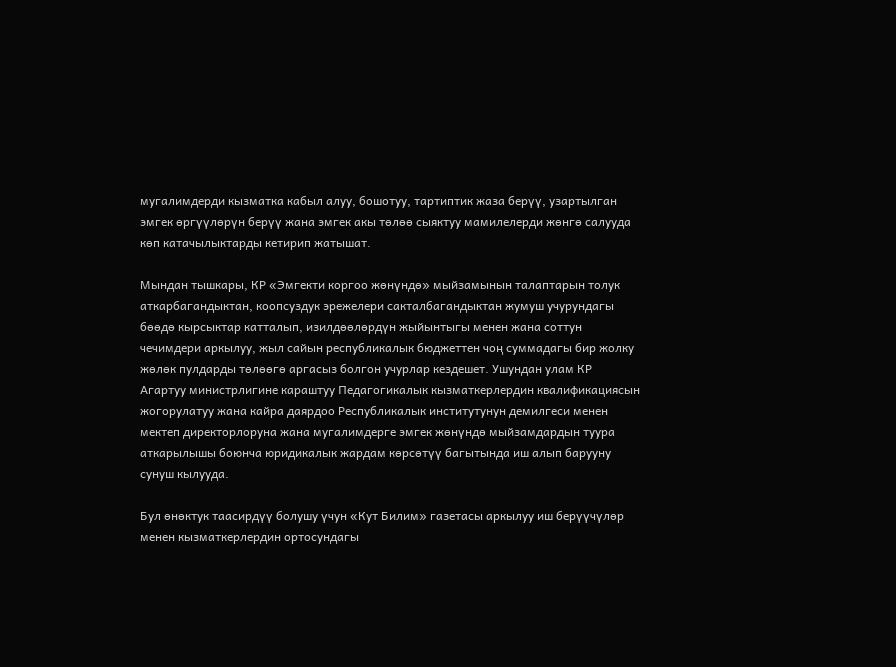мугалимдерди кызматка кабыл алуу, бошотуу, тартиптик жаза берүү, узартылган эмгек өргүүлөрүн берүү жана эмгек акы төлөө сыяктуу мамилелерди жөнгө салууда көп катачылыктарды кетирип жатышат.

Мындан тышкары, КР «Эмгекти коргоо жөнүндө» мыйзамынын талаптарын толук аткарбагандыктан, коопсуздук эрежелери сакталбагандыктан жумуш учурундагы бөөдө кырсыктар катталып, изилдөөлөрдүн жыйынтыгы менен жана соттун чечимдери аркылуу, жыл сайын республикалык бюджеттен чоң суммадагы бир жолку жөлөк пулдарды төлөөгө аргасыз болгон учурлар кездешет. Ушундан улам КР Агартуу министрлигине караштуу Педагогикалык кызматкерлердин квалификациясын жогорулатуу жана кайра даярдоо Республикалык институтунун демилгеси менен мектеп директорлоруна жана мугалимдерге эмгек жөнүндө мыйзамдардын туура аткарылышы боюнча юридикалык жардам көрсөтүү багытында иш алып барууну сунуш кылууда.

Бул өнөктук таасирдүү болушу үчун «Кут Билим» газетасы аркылуу иш берүүчүлөр менен кызматкерлердин ортосундагы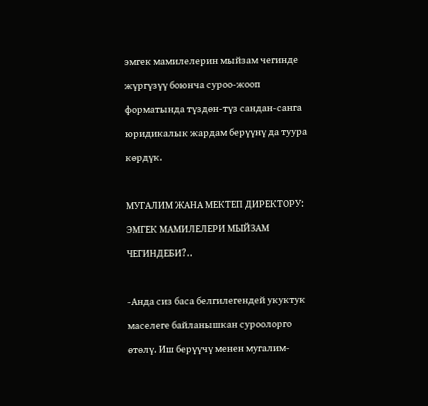эмгек мамилелерин мыйзам чегинде жүргүзүү боюнча суроо-жооп форматында түздөн-түз сандан-санга юридикалык жардам берүүнү да туура көрдүк.

МУГАЛИМ ЖАНА МЕКТЕП ДИРЕКТОРУ:  ЭМГЕК МАМИЛЕЛЕРИ МЫЙЗАМ ЧЕГИНДЕБИ?..

-Анда сиз баса белгилегендей укуктук маселеге байланышкан суроолорго өтөлү. Иш берүүчү менен мугалим-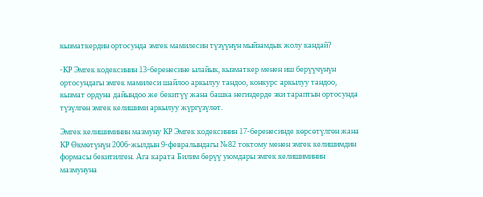кызматкердин ортосунда эмгек мамилесин түзүүнүн мыйзамдык жолу кандай?

-КР Эмгек кодексинин 13-беренесине ылайык, кызматкер менен иш берүүчүнүн ортосундагы эмгек мамилеси шайлоо аркылуу тандоо, конкурс аркылуу тандоо, кызмат ордуна дайындоо же бекитүү жана башка негиздерде эки тараптын ортосунда түзүлгөн эмгек келишими аркылуу жүргүзүлөт.

Эмгек келишиминин мазмуну КР Эмгек кодексинин 17-беренесинде көрсөтүлгөн жана КР Өкмөтүнүн 2006-жылдын 9-февралындагы №82 токтому менен эмгек келишимдин формасы бекитилген. Ага карата Билим берүү уюмдары эмгек келишиминин мазмунуна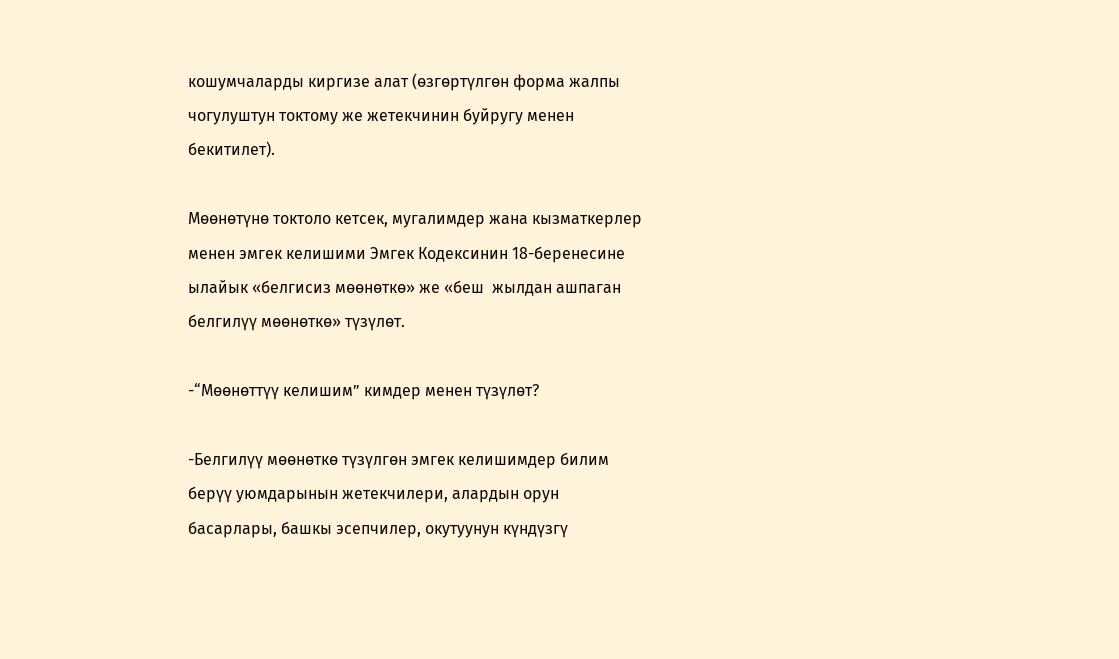кошумчаларды киргизе алат (өзгөртүлгөн форма жалпы чогулуштун токтому же жетекчинин буйругу менен бекитилет).

Мөөнөтүнө токтоло кетсек, мугалимдер жана кызматкерлер менен эмгек келишими Эмгек Кодексинин 18-беренесине ылайык «белгисиз мөөнөткө» же «беш  жылдан ашпаган белгилүү мөөнөткө» түзүлөт.

-“Мөөнөттүү келишим” кимдер менен түзүлөт?

-Белгилүү мөөнөткө түзүлгөн эмгек келишимдер билим берүү уюмдарынын жетекчилери, алардын орун басарлары, башкы эсепчилер, окутуунун күндүзгү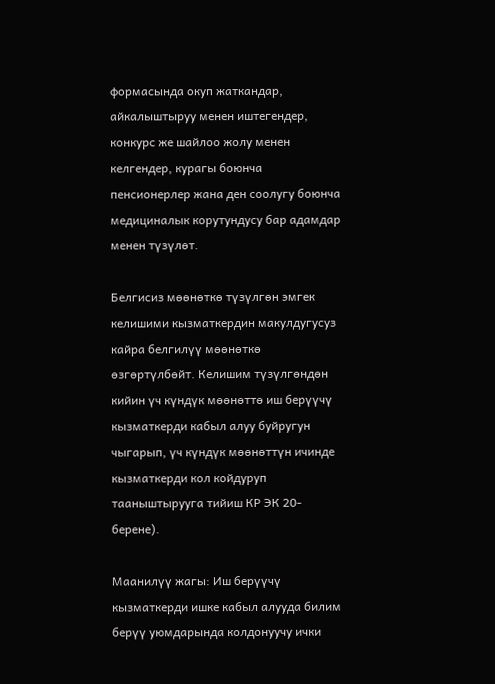формасында окуп жаткандар, айкалыштыруу менен иштегендер, конкурс же шайлоо жолу менен келгендер, курагы боюнча пенсионерлер жана ден соолугу боюнча медициналык корутундусу бар адамдар менен түзүлөт.

Белгисиз мөөнөткө түзүлгөн эмгек келишими кызматкердин макулдугусуз кайра белгилүү мөөнөткө өзгөртүлбөйт. Келишим түзүлгөндөн кийин үч күндүк мөөнөттө иш берүүчү кызматкерди кабыл алуу буйругун чыгарып, үч күндүк мөөнөттүн ичинде кызматкерди кол койдуруп тааныштырууга тийиш КР ЭК 20-берене).

Маанилүү жагы: Иш берүүчү кызматкерди ишке кабыл алууда билим берүү уюмдарында колдонуучу ички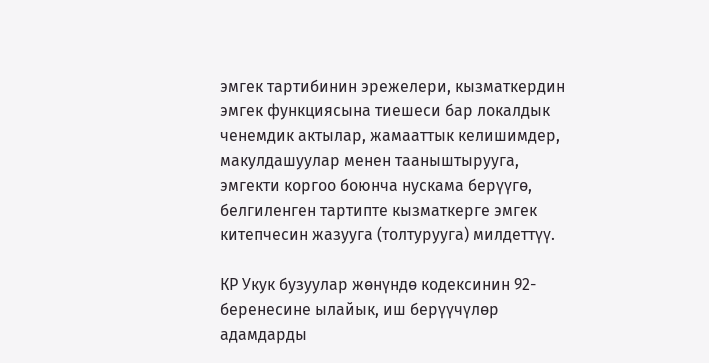эмгек тартибинин эрежелери, кызматкердин эмгек функциясына тиешеси бар локалдык ченемдик актылар, жамааттык келишимдер, макулдашуулар менен тааныштырууга, эмгекти коргоо боюнча нускама берүүгө, белгиленген тартипте кызматкерге эмгек китепчесин жазууга (толтурууга) милдеттүү.

КР Укук бузуулар жөнүндө кодексинин 92-беренесине ылайык, иш берүүчүлөр адамдарды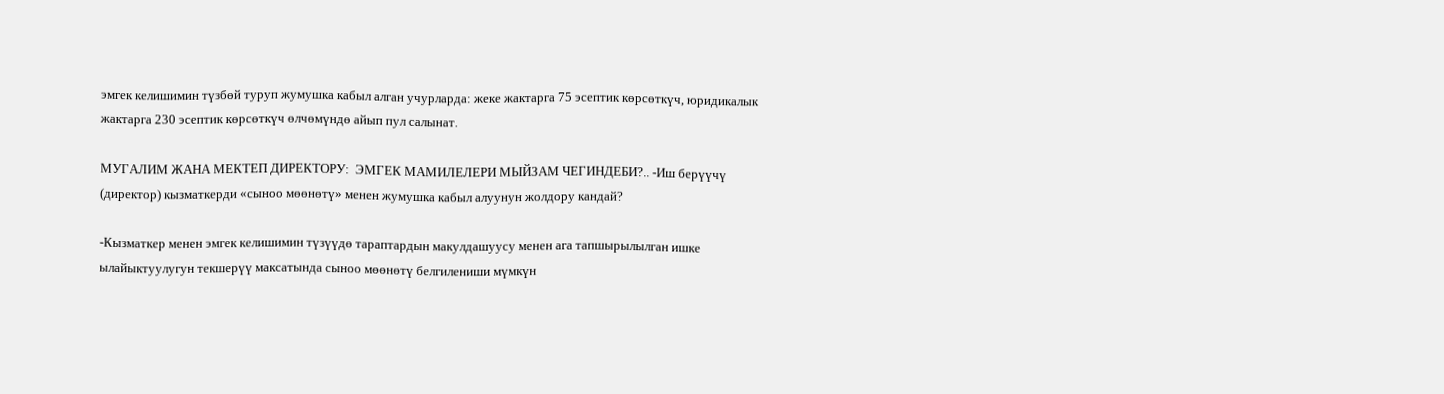эмгек келишимин түзбөй туруп жумушка кабыл алган учурларда: жеке жактарга 75 эсептик көрсөткүч, юридикалык жактарга 230 эсептик көрсөткүч өлчөмүндө айып пул салынат.

МУГАЛИМ ЖАНА МЕКТЕП ДИРЕКТОРУ:  ЭМГЕК МАМИЛЕЛЕРИ МЫЙЗАМ ЧЕГИНДЕБИ?.. -Иш берүүчү (директор) кызматкерди «сыноо мөөнөтү» менен жумушка кабыл алуунун жолдору кандай?

-Кызматкер менен эмгек келишимин түзүүдө тараптардын макулдашуусу менен ага тапшырылылган ишке ылайыктуулугун текшерүү максатында сыноо мөөнөтү белгилениши мүмкүн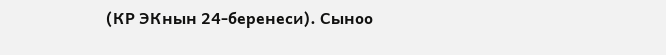(КР ЭКнын 24-беренеси). Сыноо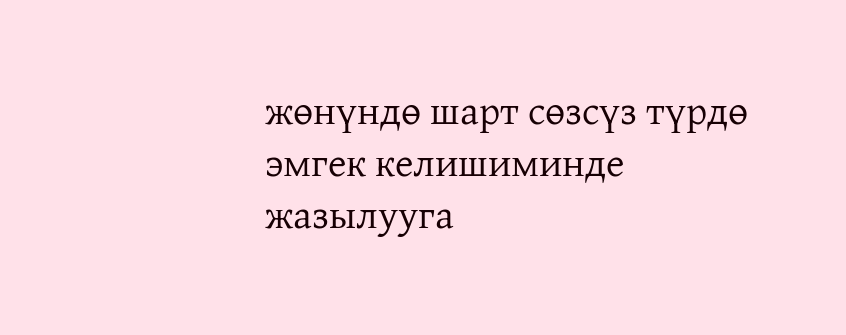жөнүндө шарт сөзсүз түрдө эмгек келишиминде жазылууга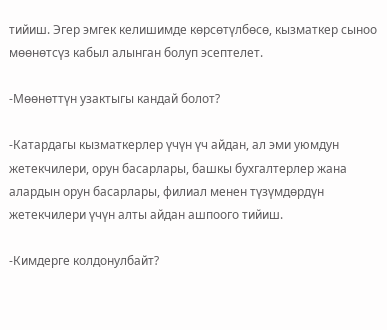тийиш. Эгер эмгек келишимде көрсөтүлбөсө, кызматкер сыноо мөөнөтсүз кабыл алынган болуп эсептелет.

-Мөөнөттүн узактыгы кандай болот?

-Катардагы кызматкерлер үчүн үч айдан, ал эми уюмдун жетекчилери, орун басарлары, башкы бухгалтерлер жана алардын орун басарлары, филиал менен түзүмдөрдүн жетекчилери үчүн алты айдан ашпоого тийиш.

-Кимдерге колдонулбайт?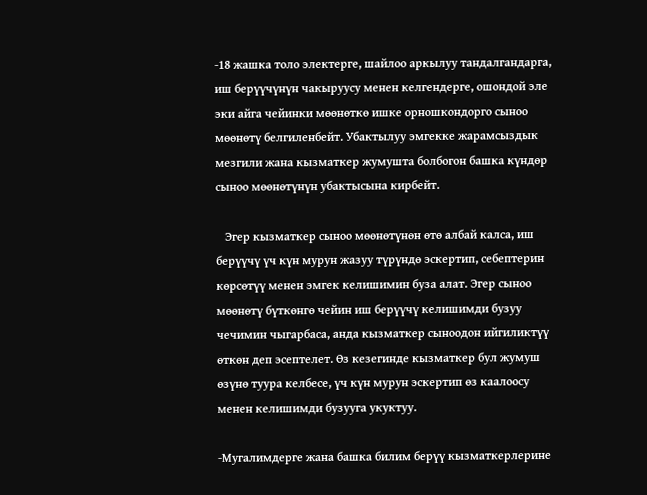-18 жашка толо электерге, шайлоо аркылуу тандалгандарга, иш берүүчүнүн чакыруусу менен келгендерге, ошондой эле эки айга чейинки мөөнөткө ишке орношкондорго сыноо мөөнөтү белгиленбейт. Убактылуу эмгекке жарамсыздык мезгили жана кызматкер жумушта болбогон башка күндөр сыноо мөөнөтүнүн убактысына кирбейт.

   Эгер кызматкер сыноо мөөнөтүнөн өтө албай калса, иш берүүчү үч күн мурун жазуу түрүндө эскертип, себептерин көрсөтүү менен эмгек келишимин буза алат. Эгер сыноо мөөнөтү бүткөнгө чейин иш берүүчү келишимди бузуу чечимин чыгарбаса, анда кызматкер сыноодон ийгиликтүү өткөн деп эсептелет. Өз кезегинде кызматкер бул жумуш өзүнө туура келбесе, үч күн мурун эскертип өз каалоосу менен келишимди бузууга укуктуу.

-Мугалимдерге жана башка билим берүү кызматкерлерине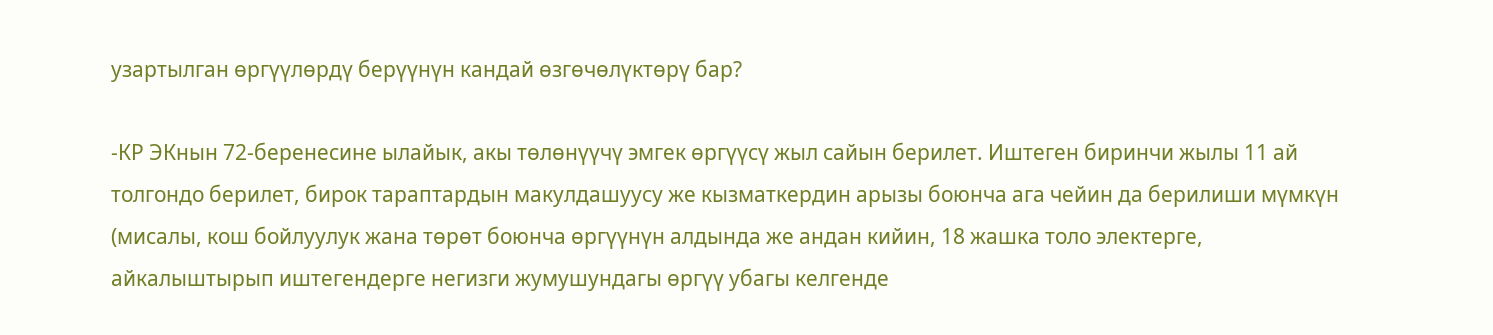узартылган өргүүлөрдү берүүнүн кандай өзгөчөлүктөрү бар?

-КР ЭКнын 72-беренесине ылайык, акы төлөнүүчү эмгек өргүүсү жыл сайын берилет. Иштеген биринчи жылы 11 ай толгондо берилет, бирок тараптардын макулдашуусу же кызматкердин арызы боюнча ага чейин да берилиши мүмкүн (мисалы, кош бойлуулук жана төрөт боюнча өргүүнүн алдында же андан кийин, 18 жашка толо электерге, айкалыштырып иштегендерге негизги жумушундагы өргүү убагы келгенде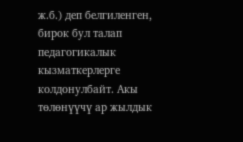ж.б.) деп белгиленген, бирок бул талап педагогикалык кызматкерлерге колдонулбайт. Акы төлөнүүчү ар жылдык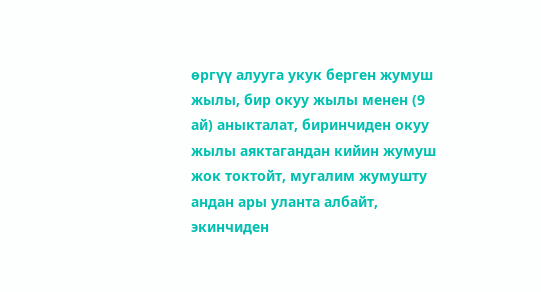өргүү алууга укук берген жумуш жылы, бир окуу жылы менен (9 ай) аныкталат, биринчиден окуу жылы аяктагандан кийин жумуш жок токтойт, мугалим жумушту андан ары уланта албайт, экинчиден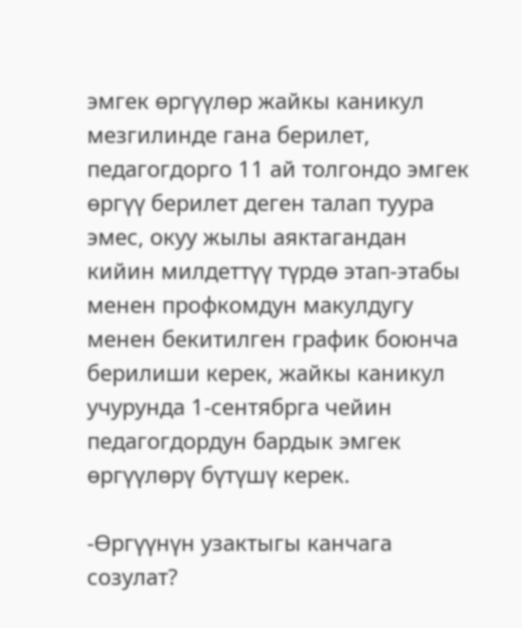эмгек өргүүлөр жайкы каникул мезгилинде гана берилет, педагогдорго 11 ай толгондо эмгек өргүү берилет деген талап туура эмес, окуу жылы аяктагандан кийин милдеттүү түрдө этап-этабы менен профкомдун макулдугу менен бекитилген график боюнча берилиши керек, жайкы каникул учурунда 1-сентябрга чейин педагогдордун бардык эмгек өргүүлөрү бүтүшү керек.

-Өргүүнүн узактыгы канчага созулат?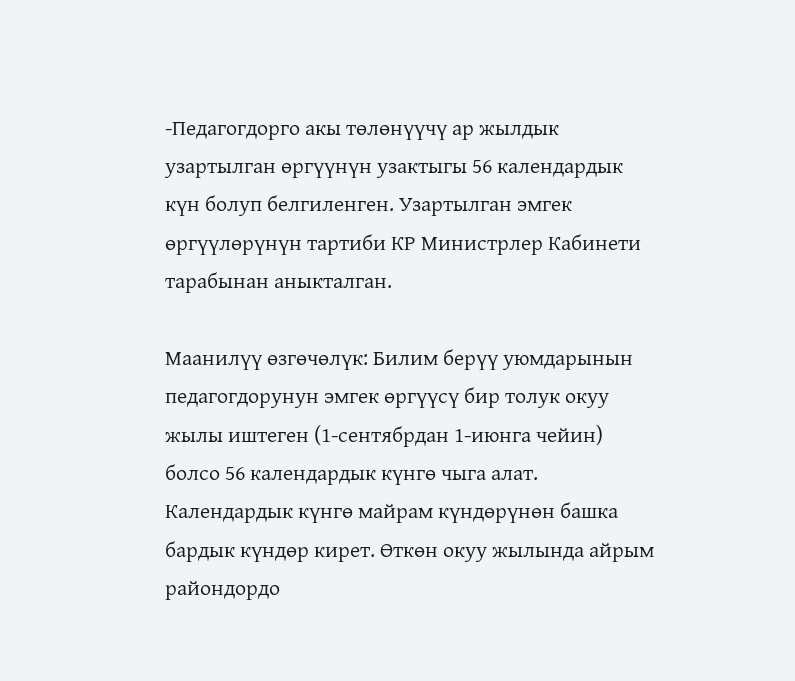-Педагогдорго акы төлөнүүчү ар жылдык узартылган өргүүнүн узактыгы 56 календардык күн болуп белгиленген. Узартылган эмгек өргүүлөрүнүн тартиби КР Министрлер Кабинети тарабынан аныкталган.

Маанилүү өзгөчөлүк: Билим берүү уюмдарынын педагогдорунун эмгек өргүүсү бир толук окуу жылы иштеген (1-сентябрдан 1-июнга чейин) болсо 56 календардык күнгө чыга алат. Календардык күнгө майрам күндөрүнөн башка бардык күндөр кирет. Өткөн окуу жылында айрым райондордо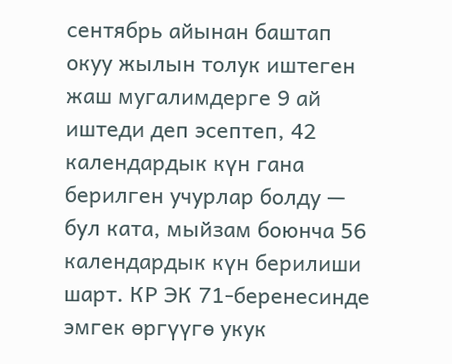сентябрь айынан баштап окуу жылын толук иштеген жаш мугалимдерге 9 ай иштеди деп эсептеп, 42 календардык күн гана берилген учурлар болду — бул ката, мыйзам боюнча 56 календардык күн берилиши шарт. КР ЭК 71-беренесинде эмгек өргүүгө укук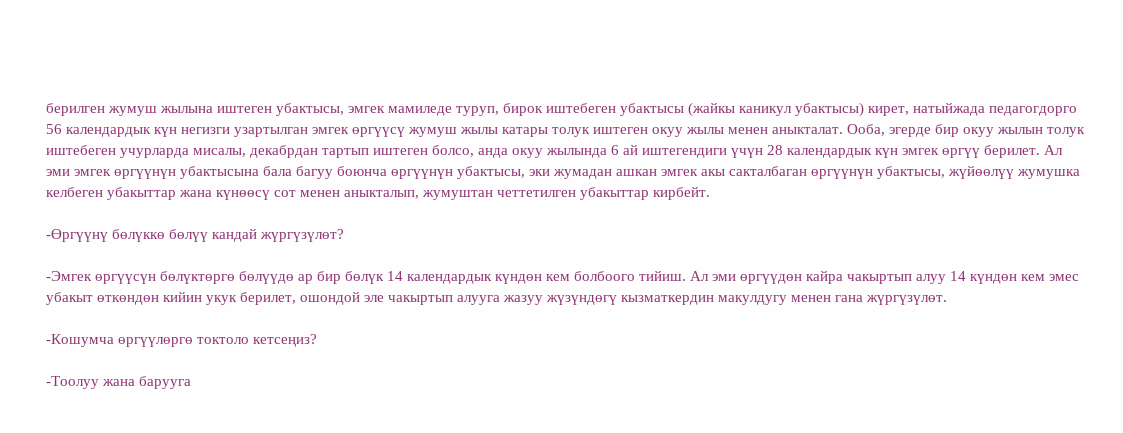берилген жумуш жылына иштеген убактысы, эмгек мамиледе туруп, бирок иштебеген убактысы (жайкы каникул убактысы) кирет, натыйжада педагогдорго 56 календардык күн негизги узартылган эмгек өргүүсү жумуш жылы катары толук иштеген окуу жылы менен аныкталат. Ооба, эгерде бир окуу жылын толук иштебеген учурларда мисалы, декабрдан тартып иштеген болсо, анда окуу жылында 6 ай иштегендиги үчүн 28 календардык күн эмгек өргүү берилет. Ал эми эмгек өргүүнүн убактысына бала багуу боюнча өргүүнүн убактысы, эки жумадан ашкан эмгек акы сакталбаган өргүүнүн убактысы, жүйөөлүү жумушка келбеген убакыттар жана күнөөсү сот менен аныкталып, жумуштан четтетилген убакыттар кирбейт.

-Өргүүнү бөлүккө бөлүү кандай жүргүзүлөт?

-Эмгек өргүүсүн бөлүктөргө бөлүүдө ар бир бөлүк 14 календардык күндөн кем болбоого тийиш. Ал эми өргүүдөн кайра чакыртып алуу 14 күндөн кем эмес убакыт өткөндөн кийин укук берилет, ошондой эле чакыртып алууга жазуу жүзүндөгү кызматкердин макулдугу менен гана жүргүзүлөт.

-Кошумча өргүүлөргө токтоло кетсеңиз?

-Тоолуу жана барууга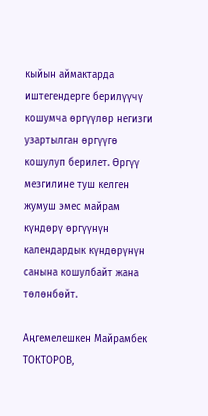кыйын аймактарда иштегендерге берилүүчү кошумча өргүүлөр негизги узартылган өргүүгө кошулуп берилет. Өргүү мезгилине туш келген жумуш эмес майрам күндөрү өргүүнүн календардык күндөрүнүн санына кошулбайт жана төлөнбөйт.

Аңгемелешкен Майрамбек ТОКТОРОВ,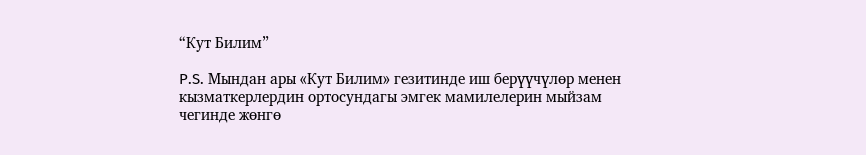“Кут Билим”

P.S. Мындан ары «Кут Билим» гезитинде иш берүүчүлөр менен кызматкерлердин ортосундагы эмгек мамилелерин мыйзам чегинде жөнгө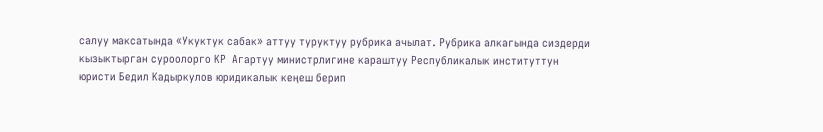салуу максатында «Укуктук сабак» аттуу туруктуу рубрика ачылат. Рубрика алкагында сиздерди кызыктырган суроолорго КР  Агартуу министрлигине караштуу Республикалык институттун юристи Бедил Кадыркулов юридикалык кеңеш берип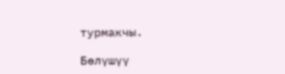турмакчы.

Бөлүшүү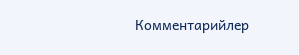Комментарийлер